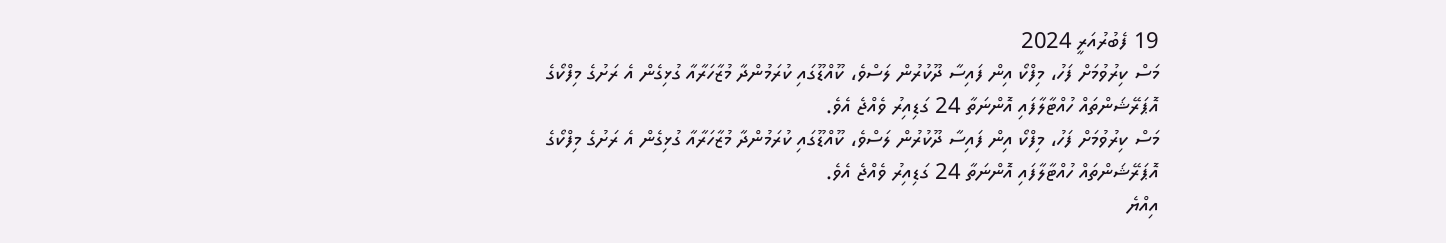19 ފެބުރުއަރީ 2024
މަސް ކިރުވުމަށް ފަހު، މިފްކޯ އިން ފައިސާ ދޫކުރުން ލަސްވެ، ކޫއްޑޫގައި ކުރަމުންދާ މުޒާހަރާއާ ގުޅިގެން އެ ރަށުގެ މިފްކޯގެ އޮޕަރޭޝަންތައް ހުއްޓާލާފައި އޮންނަތާ 24 ގަޑިއިރު ވެއްޖެ އެވެ.
މަސް ކިރުވުމަށް ފަހު، މިފްކޯ އިން ފައިސާ ދޫކުރުން ލަސްވެ، ކޫއްޑޫގައި ކުރަމުންދާ މުޒާހަރާއާ ގުޅިގެން އެ ރަށުގެ މިފްކޯގެ އޮޕަރޭޝަންތައް ހުއްޓާލާފައި އޮންނަތާ 24 ގަޑިއިރު ވެއްޖެ އެވެ.
އިއްޔެ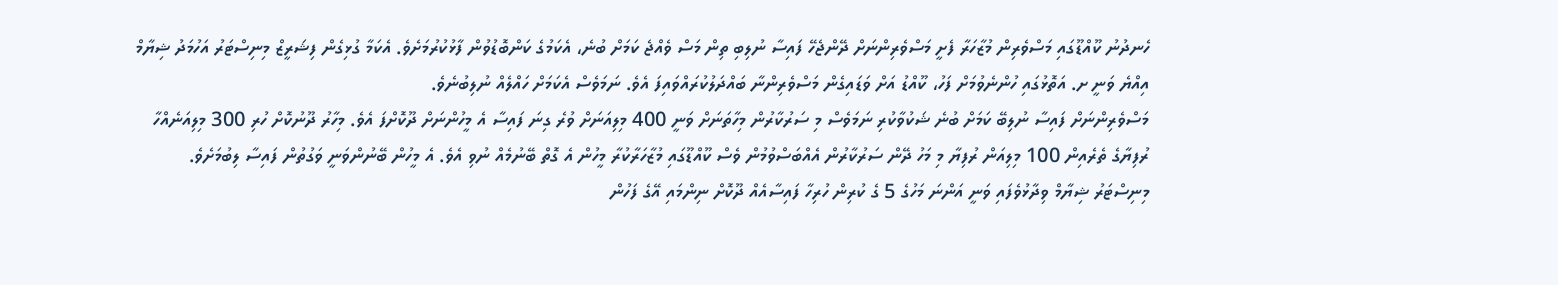ހެނދުނު ކޫއްޑޫގައި މަސްވެރިން މުޒާހަރާ ފެށީ މަސްވެރިންނަށް ދޭންޖެހޭ ފައިސާ ނުލިބި ތިން މަސް ވެއްޖެ ކަމަށް ބުނެ، އެކަމުގެ ކަންބޮޑުވުން ފާޅުކުރުމަށެވެ. އެކަމާ ގުޅިގެން ފިޝަރީޒް މިނިސްޓަރު އަހުމަދު ޝިޔާމް އިއްޔެ ވަނީ ށ. އަތޮޅުގައި ހުންނެވުމަށް ފަހު، ކޫއްޑު އަށް ވަޑައިގެން މަސްވެރިންނާ ބައްދަލުކުރައްވައިފަ އެވެ. ނަމަވެސް އެކަމަށް ހައްލެއް ނުލިބުނެވެ.
މަސްވެރިންނަށް ފައިސާ ނުލިބޭ ކަމަށް ބުނެ ޝަކުވާކުރި ނަމަވެސް މި ސަރުކާރުން މިހާތަނަށް ވަނީ 400 މިލިއަނަށް ވުރެ ގިނަ ފައިސާ އެ މީހުންނަށް ދޫކޮށްފަ އެވެ. މިހާރު ދޫނުކޮށް ހުރި 300 މިލިއަނެއްހާ ރުފިޔާގެ ތެރެއިން 100 މިލިއަން ރުފިޔާ މި މަހު ދޭން ސަރުކާރުން އެއްބަސްވުމުން ވެސް ކޫއްޑޫގައި މުޒާހަރާކުރާ މީހުން އެ ގޮތް ބޭނުމެއް ނުވި އެވެ. އެ މީހުން ބޭނުންވަނީ ވަގުތުން ފައިސާ ލިބުމަށެވެ.
މިނިސްޓަރު ޝިޔާމް ވިދާޅުވެފައި ވަނީ އަންނަ މަހުގެ 5 ގެ ކުރިން ހުރިހާ ފައިސާއެއް ދޫކޮށް ނިންމައި އޭގެ ފަހުން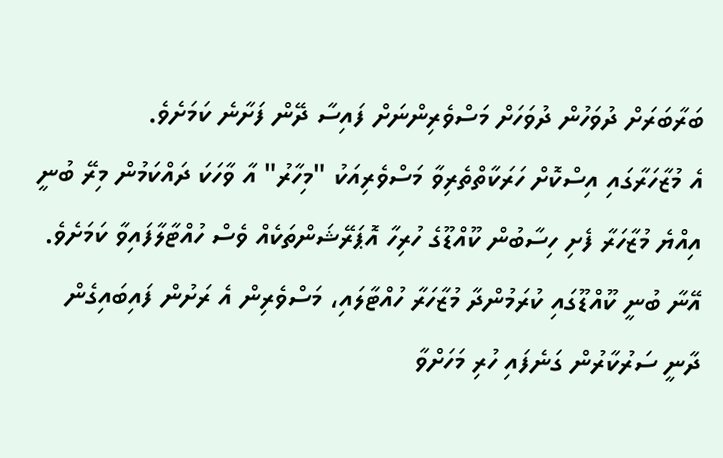ބަރާބަރަށް ދުވަހުން ދުވަހަށް މަސްވެރިންނަށް ފައިސާ ދޭން ފަށާނެ ކަމަށެވެ.
އެ މުޒާހަރާގައި އިސްކޮށް ހަރަކާތްތެރިވާ މަސްވެރިއަކު "މިހާރު" އާ ވާހަކަ ދައްކަމުން މިރޭ ބުނީ އިއްޔެ މުޒާހަރާ ފެށި ހިސާބުން ކޫއްޑޫގެ ހުރިހާ އޮޕަރޭޝަންތަކެއް ވެސް ހުއްޓާލާފައިވާ ކަމަށެވެ.
އޭނާ ބުނީ ކޫއްޑޫގައި ކުރަމުންދާ މުޒާހަރާ ހުއްޓާލައި، މަސްވެރިން އެ ރަށުން ފައިބައިގެން ދާނީ ސަރުކާރުން ގަނެފައި ހުރި މަހަށްވާ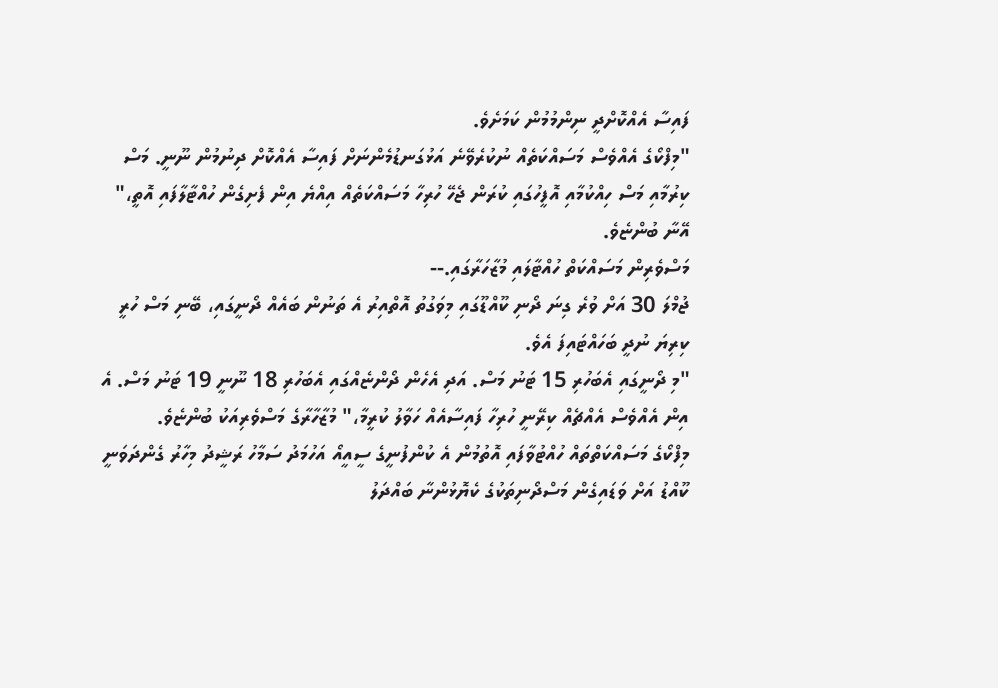ފައިސާ އެއްކޮށްދީ ނިންމުމުން ކަމަށެވެ.
"މިފްކޯގެ އެއްވެސް މަސައްކަތެއް ނުކުރެވޭނެ އަޅުގަނޑުމެންނަށް ފައިސާ އެއްކޮށް ދިނުމުން ނޫނީ. މަސް ކިރުމާއި މަސް ހިއްކުމާއި އޮފީހުގައި ކުރަން ޖެހޭ ހުރިހާ މަސައްކަތެއް އިއްޔެ އިން ފެށިގެން ހުއްޓާލާފައި އޮތީ،" އޭނާ ބުންޏެވެ.
މަސްވެރިން މަސައްކަތް ހުއްޓާލައި މުޒާހަރާގައި.--
ޖުމްލަ 30 އަށް ވުރެ ގިނަ ދޯނި ކޫއްޑޫގައި މިވަގުތު އޮތްއިރު އެ ތަނުން ބައެއް ދޯނީގައި، ބޭނި މަސް ހުރީ ކިރިޔަ ނުދީ ބަހައްޓައިފަ އެވެ.
"މި ދޯނީގައި އެބަހުރި 15 ޓަނު މަސް. އަދި އެހެން ދޯންޏެއްގައި އެބަހުރި 18 ނޫނީ 19 ޓަނު މަސް. އެ އިން އެއްވެސް އެއްޗެއް ކިރޭނީ ހުރިހާ ފައިސާއެއް ހަވާލު ކުރީމާ،" މުޒާހާރާގެ މަސްވެރިއަކު ބުންޏެވެ.
މިފްކޯގެ މަސައްކަތްތައް ހުއްޓުވާފައި އޮތުމުން އެ ކުންފުނީގެ ސީއީއޯ އަހުމަދު ސަމާހު ރަޝީދު މިހާރު ގެންދަވަނީ ކޫއްޑު އަށް ވަޑައިގެން މަސްދޯނިތަކުގެ ކެޔޮޅުންނާ ބައްދަލު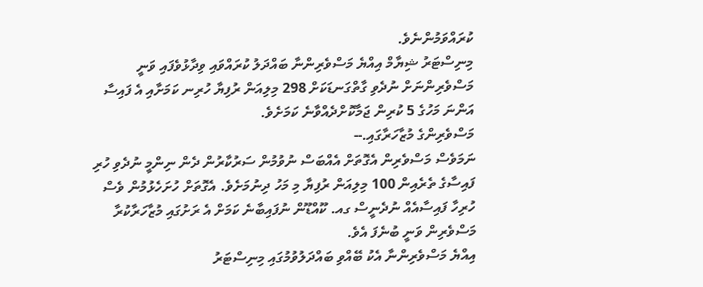ކުރައްވަމުންނެވެ.
މިނިސްޓަރު ޝިޔާމް އިއްޔެ މަސްވެރިންނާ ބައްދަލު ކުރައްވައި ވިދާޅުވެފައި ވަނީ މަސްވެރިންނަށް ނުދެވި ގާތްގަނޑަކަށް 298 މިލިއަން ރުފިޔާ ހުރިނ ކަމަށާއި އެ ފައިސާ އަންނަ މަހުގެ 5 ކުރިން ޖަމާކޮށްދެއްވާނެ ކަމަށެވެ.
މަސްވެރިންގެ މުޒާހަރާގައި.--
ނަމަވެސް މަސްވެރިން އެގޮތަށް އެއްބަސް ނުވުމުން ސަރުކާރުން ދެން ނިންމީ ނުދެވި ހުރި ފައިސާގެ ތެރެއިން 100 މިލިއަން ރުފިޔާ މި މަހު ދިނުމަށެވެ. އެގޮތަށް ހުށަހެޅުމުން ވެސް ހުރިހާ ފައިސާއެއް ނުދެނީސް ގއ. ކޫއްޑޫން ނުފައިބާނެ ކަމަށް އެ ރަށުގައި މުޒާހަރާކުރާ މަސްވެރިން ވަނީ ބުނެފަ އެވެ.
އިއްޔެ މަސްވެރިންނާ އެކު ބޭއްވި ބައްދަލުވުމުގައި މިނިސްޓަރު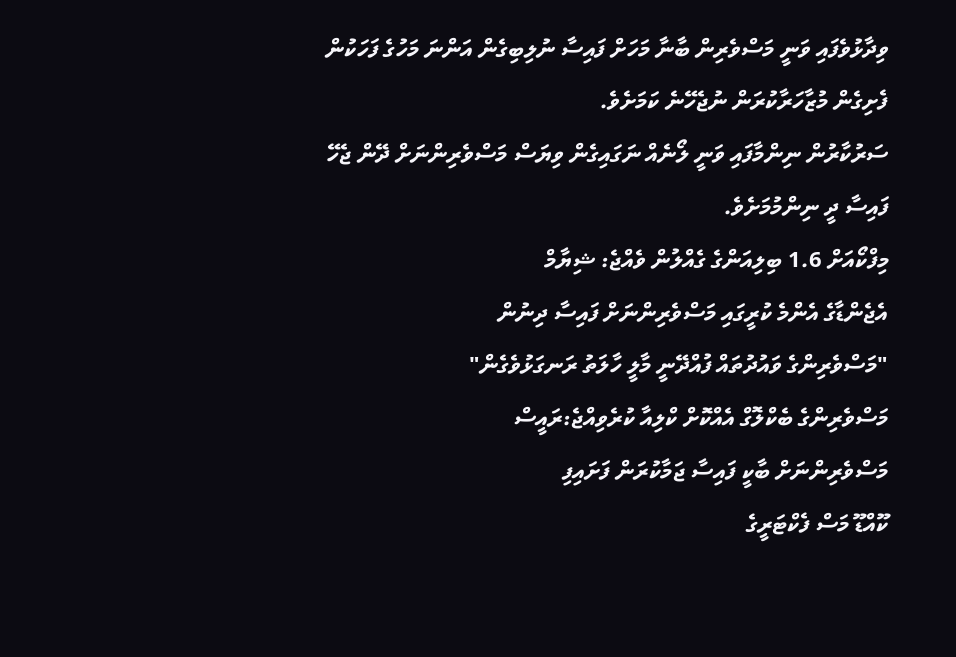ވިދާޅުވެފައި ވަނީ މަސްވެރިން ބާނާ މަހަށް ފައިސާ ނުލިބިގެން އަންނަ މަހުގެ ފަހަކުން ފެށިގެން މުޒާހަރާކުރަން ނުޖެހޭނެ ކަމަށެވެ.
ސަރުކާރުން ނިންމާފައި ވަނީ ލޯނެއް ނަގައިގެން ވިޔަސް މަސްވެރިންނަށް ދޭން ޖެހޭ ފައިސާ ދީ ނިންމުމަށެވެ.
މިފްކޯއަށް 1.6 ބިލިއަންގެ ގެއްލުން ވެއްޖެ: ޝިޔާމް
އެޖެންޑާގެ އެންމެ ކުރީގައި މަސްވެރިންނަށް ފައިސާ ދިނުން
"މަސްވެރިންގެ ވައުދުތައް ފުއްދޭނީ މާލީ ހާލަތު ރަނގަޅުވެގެން"
މަސްވެރިންގެ ބެކްލޮގް އެއްކޮށް ކްލިއާ ކުރެވިއްޖެ:ރައީސް
މަސްވެރިންނަށް ބާކީ ފައިސާ ޖަމާކުރަން ފަށައިފި
ކޫއްޑޫ މަސް ފެކްޓަރީގެ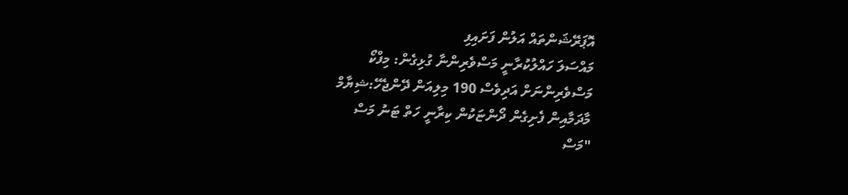އޮޕަރޭޝަންތައް އަލުން ފަށައިފި
މައްސަލަ ހައްލުކުރާނީ މަސްވެރިންނާ ގުޅިގެން: މިފްކޯ
މަސްވެރިންނަށް އަދިވެސް 190 މިލިއަން ދޭންޖެހޭ:ޝިޔާމް
މާދަމާއިން ފެށިގެން ދޯންޏަކުން ކިރާނީ ހަތް ޓަނު މަސް
"މަސް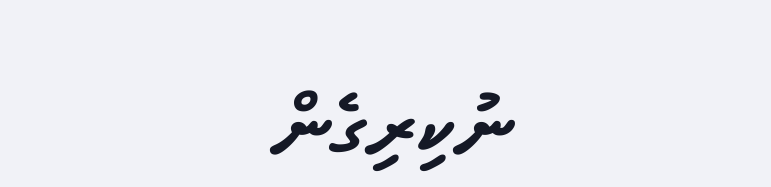ނުކިރިގެން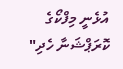އުޅެނީ މިފްކޯގެ ކޮރަޕްޝަނާ ހެދި"